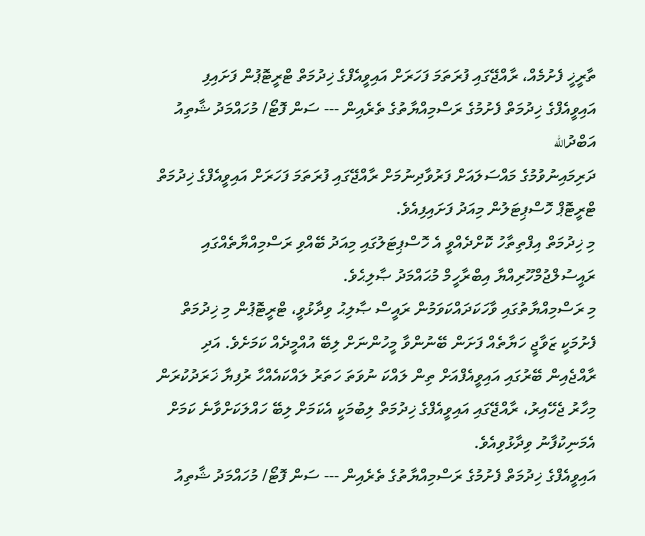ތާރީޚީ ފެށުމެއް، ރާއްޖޭގައި ފުރަތަމަ ފަހަރަށް އައިވީއެފްގެ ޚިދުމަތް ޓްރީޓޮޕުން ފަށައިފި
އައިވީއެފްގެ ޚިދުމަތް ފެށުމުގެ ރަސްމިއްޔާތުގެ ތެރެއިން --- ސަން ފޮޓޯ/ މުހައްމަދު ޝާތިއު އަބްދުالله
ދަރިމައިނުވުމުގެ މައްސަލައަށް ފަރުވާދިނުމަށް ރާއްޖޭގައި ފުރަތަމަ ފަހަރަށް އައިވީއެފްގެ ޚިދުމަތް ޓްރީޓޮޕް ހޮސްޕިޓަލުން މިއަދު ފަށައިފިއެވެ.
މި ޚިދުމަތް އިފްތިތާހު ކޮށްދެއްވީ އެ ހޮސްޕިޓަލުގައި މިއަދު ބޭއްވި ރަސްމިއްޔާތެއްގައި ރައީސުލްޖުމްހޫރިއްޔާ އިބްރާހީމް މުޙައްމަދު ޞާލިޙެވެ.
މި ރަސްމިއްޔާތުގައި ވާހަކަދައްކަވަމުން ރައީސް ޞާލިޙު ވިދާޅުވީ، ޓްރީޓޮޕުން މި ޚިދުމަތް ފެށުމަކީ ޒަވާޖީ ހަޔާތެއް ފަށަން ބޭނުންވާ މީހުންނަށް ލިބޭ އުއްމީދެއް ކަމަށެވެ. އަދި ރާއްޖެއިން ބޭރުގައި އައިވީއެފްއަށް ތިން ލައްކަ ނުވަތަ ހަތަރު ލައްކައެއްހާ ރުފިޔާ ޚަރަދުކުރަން މިހާރު ޖެހޭއިރު، ރާއްޖޭގައި އައިވީއެފްގެ ޚިދުމަތް ލިބުމަކީ އެކަމަށް ލިބޭ ހައްލަކަށްވާނެ ކަމަށް އެމަނިކުފާނު ވިދާޅުވިއެވެ.
އައިވީއެފްގެ ޚިދުމަތް ފެށުމުގެ ރަސްމިއްޔާތުގެ ތެރެއިން --- ސަން ފޮޓޯ/ މުހައްމަދު ޝާތިއު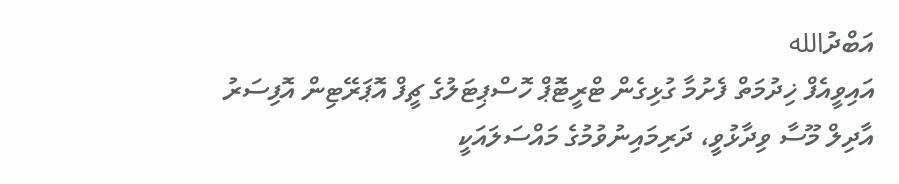އަބްދުالله
އައިވީއެފް ޚިދުމަތް ފެށުމާ ގުޅިގެން ޓްރީޓޮޕް ހޮސްޕިޓަލުގެ ޗީފް އޮޕަރޭޓިން އޮފިސަރު އާދިލް މޫސާ ވިދާޅުވީ، ދަރިމައިނުވުމުގެ މައްސަލައަކީ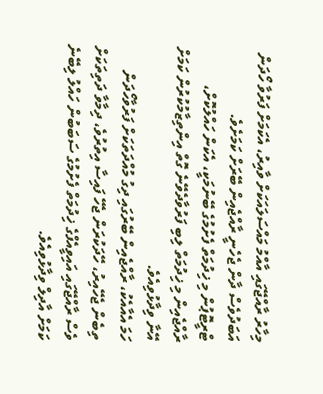މިހާރު ރާއްޖޭގައި އާއްމު މައްސަލައަކަށް ވާއިރު، އެކަމަށް ފަރުވާ ހޯދަން އަބަދުވެސް ދާން ޖެހެނީ ރާއްޖެއިން ބޭރަށް ކަމަށެވެ.
ޓްރީޓޮޕުން މި ޚިދުމަތް ފެށުމުގެ ބޭނުމަކީ، އެކަން ހައްލުކޮށް، ރާއްޖެއިން މި ޚިދުމަތް ލިބި ފަރުވާދެވޭނެ ގޮތް އިންތިޒާމުކުރުން ކަމަށް އޭނާ ވިދާޅުވިއެވެ.
ހަމަ އެއާއެކު، ރާއްޖެއިން ބޭރުގައި ދިގު މުއްދަތަކަށް ފަރުވާހޯދަން ތިބެން ޖެހޭއިރު، ހޭދަކުރަން ޖެހޭ ފައިސާ އިތުރުވެ، ދިމާވާ ދަތިތަކަށް ވެސް ރާއްޖޭގައި އައިވީއެފްގެ ޚިދުމަތް ފެށުމުގެ ސަބަބުން ހައްލު ލިބޭނެ ކަމަށް އާދިލް ވިދާޅުވިއެވެ.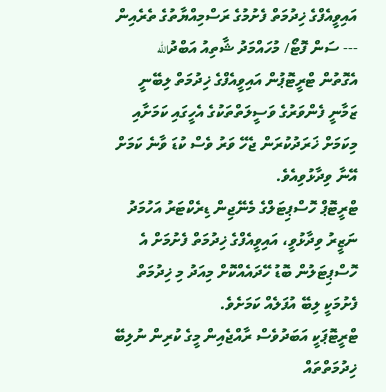އައިވީއެފްގެ ޚިދުމަތް ފެށުމުގެ ރަސްމިއްޔާތުގެ ތެރެއިން --- ސަން ފޮޓޯ/ މުހައްމަދު ޝާތިއު އަބްދުالله
އެގޮތުން ޓްރީޓޮޕުން އައިވީއެފްގެ ޚިދުމަތް ލިބޭނީ ޒަމާނީ ފެންވަރުގެ ވަސީލަތްތަކުގެ އެހީގައި ކަމަށާއި މިކަމަށް ޚަރަދުކުރަން ޖެހޭ ވަރު ވެސް ކުޑަ ވާނެ ކަމަށް އޭނާ ވިދާޅުވިއެވެ.
ޓްރީޓޮޕް ހޮސްޕިޓަލްގެ މެނޭޖިން ޑިރެކްޓަރު އަހުމަދު ނަޒީރު ވިދާޅުވީ، އައިވީއެފްގެ ޚިދުމަތް ފެށުމަށް އެ ހޮސްޕިޓަލުން ބޮޑު ހޭދައެއްކޮށް މިއަދު މި ޚިދުމަތް ފެށުމަކީ ލިބޭ އުފަލެއް ކަމަށެވެ.
ޓްރީޓޮޕަކީ އަބަދުވެސް ރާއްޖެއިން މީގެ ކުރިން ނުލިބޭ ޚިދުމަތްތައް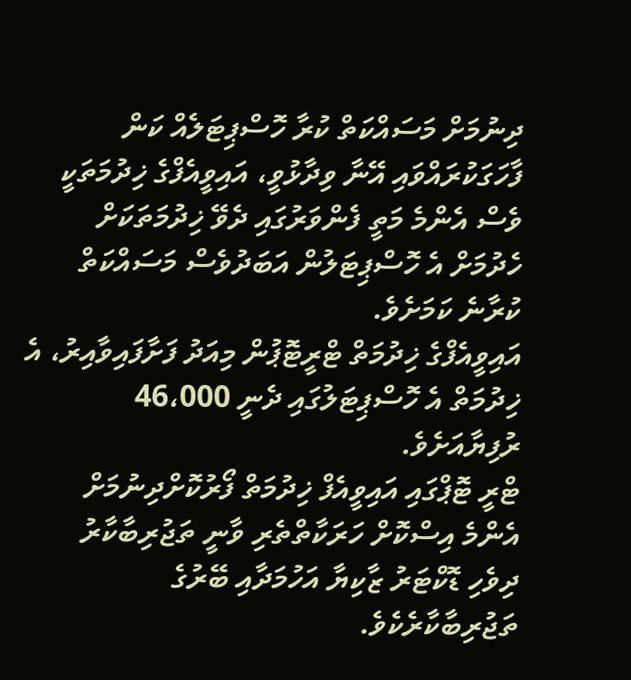ދިނުމަށް މަސައްކަތް ކުރާ ހޮސްޕިޓަލެއް ކަން ފާހަގަކުރައްވައި އޭނާ ވިދާޅުވީ، އައިވީއެފްގެ ޚިދުމަތަކީ ވެސް އެންމެ މަތީ ފެންވަރުގައި ދެވޭ ޚިދުމަތަކަށް ހެދުމަށް އެ ހޮސްޕިޓަލުން އަބަދުވެސް މަސައްކަތް ކުރާނެ ކަމަށެވެ.
އައިވީއެފްގެ ޚިދުމަތް ޓްރީޓޮޕުން މިއަދު ފަށާފައިވާއިރު، އެ ޚިދުމަތް އެ ހޮސްޕިޓަލުގައި ދެނީ 46،000 ރުފިޔާއަށެވެ.
ޓްރީ ޓޮޕްގައި އައިވީއެފް ޚިދުމަތް ފޯރުކޮށްދިނުމަށް އެންމެ އިސްކޮށް ހަރަކާތްތެރި ވާނީ ތަޖުރިބާކާރު ދިވެހި ޑޮކްޓަރު ޒާކިޔާ އަހުމަދާއި ބޭރުގެ ތަޖުރިބާކާރެކެވެ.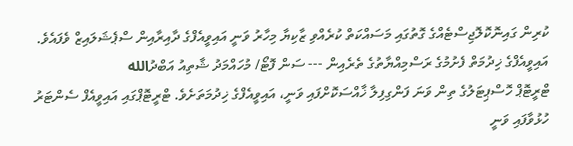ކުރިން ގައިނޮކޮލޮޖިސްޓެއްގެ ގޮތުގައި މަސައްކަތް ކުރެއްވި ޒާކިޔާ މިހާރު ވަނީ އައިވީއެފްގެ ދާއިރާއިން ސްޕެޝަލައިޒް ވެފައެވެ.
އައިވީއެފްގެ ޚިދުމަތް ފެށުމުގެ ރަސްމިއްޔާތުގެ ތެރެއިން --- ސަން ފޮޓޯ/ މުހައްމަދު ޝާތިއު އަބްދުالله
ޓްރީޓޮޕް ހޮސްޕިޓަލުގެ ތިން ވަނަ ފަންގިފިލާ ޚާއްސަކޮށްފައި ވަނީ، އައިވީއެފްގެ ޚިދުމަތަށެވެ. ޓްރީޓޮޕްގައި އައިވީއެފް ސެންޓަރު ހުޅުވާފައި ވަނީ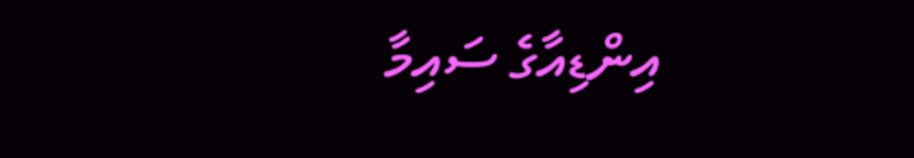އިންޑިއާގެ ސައިމާ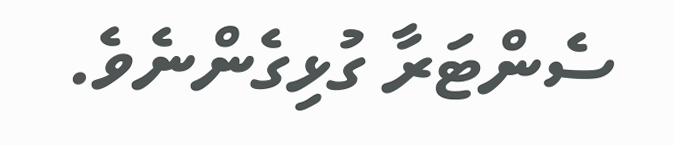ސެންޓަރާ ގުޅިގެންނެވެ.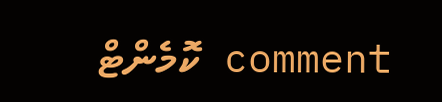comment ކޮމެންޓް